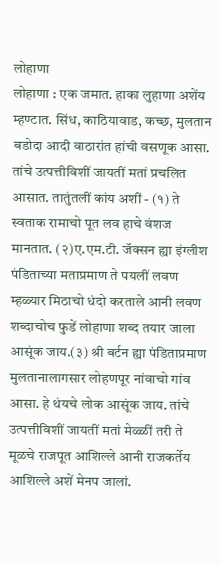लोहाणा
लोहाणा : एक जमात. हाका लुहाणा अशेंय म्हण्टात. सिंध, काठियावाड, कच्छ, मुलतान बडोदा आदी वाठारांत हांची वसणूक आसा. तांचे उत्पत्तीविशीं जायतीं मतां प्रचलित आसात. तातुंतलीं कांय अशीं - (१) ते स्वताक रामाचो पूत लव हाचे वंशज मानतात. (२)ए.एम.टी. जॅक्सन ह्या इंग्लीश पंडिताच्या मताप्रमाण ते पयलीं लवण म्हळ्यार मिठाचो धंदो करताले आनी लवण शब्दाचोच फुडें लोहाणा शब्द तयार जाला आसूंक जाय.(३) श्री बर्टन ह्या पंडिताप्रमाण मुलतानालागसार लोहणपूर नांवाचो गांव आसा. हे थंयचे लोक आसूंक जाय. तांचे उत्पत्तीविशीं जायतीं मतां मेळ्ळीं तरी ते मूळचे राजपूत आशिल्ले आनी राजकर्तेय आशिल्ले अशें मेनप जालां.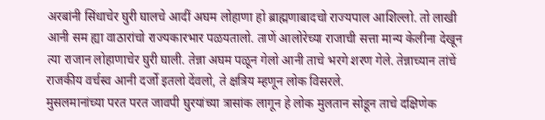अरबांनी सिंधाचेर घुरी घालचे आदीं अघम लोहाणा हो ब्राह्मणाबादचो राज्यपाल आशिल्लो. तो लाखी आनी सम ह्या वाठारांचो राज्यकारभार पळयतालो. ताणें आलोरेच्या राजाची सत्ता मान्य केलीना देखून त्या राजान लोहाणाचेर घुरी घाली. तेन्ना अघम पळून गेलो आनी ताचे भरगे शरण गेले. तेन्नाच्यान तांचें राजकीय वर्चस्व आनी दर्जो इतलो देंवलो, ते क्षत्रिय म्हणून लोक विसरले.
मुसलमानांच्या परत परत जावपी घुरयांच्या त्रासांक लागून हे लोक मुलतान सोडून ताचे दक्षिणेक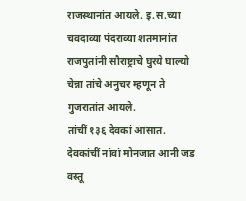राजस्थानांत आयले. इ.स.च्या चवदाव्या पंदराव्या शतमानांत राजपुतांनी सौराष्ट्राचे घुरये घाल्यो चेन्ना तांचे अनुचर म्हणून ते गुजरातांत आयले.
तांचीं १३६ देवकां आसात. देवकांचीं नांवां मोनजात आनी जड वस्तू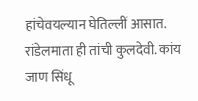हांचेवयल्यान घेतिल्लीं आसात. रांडेलमाता ही तांची कुलदेवी. कांय जाण सिंधू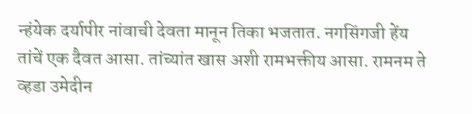न्हंयेक दर्यापीर नांवाची देवता मानून तिका भजतात. नगसिंगजी हेंय तांचें एक दैवत आसा. तांच्यांत खास अशी रामभक्तीय आसा. रामनम ते व्हडा उमेदीन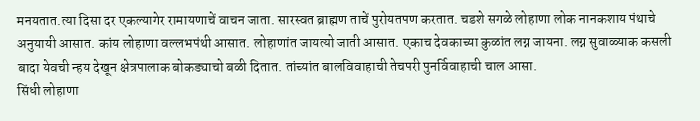मनयतात.त्या दिसा दर एकल्यागेर रामायणाचें वाचन जाता. सारस्वत ब्राह्मण ताचें पुरोयतपण करतात. चडशे सगळे लोहाणा लोक नानकशाय पंथाचे अनुयायी आसात. कांय लोहाणा वल्लभपंथी आसात. लोहाणांत जायत्यो जाती आसात. एकाच देवकाच्या कुळांत लग्न जायना. लग्न सुवाळ्याक कसली बादा येवची न्हय देखून क्षेत्रपालाक बोकड्याचो बळी दितात. तांच्यांत बालविवाहाची तेचपरी पुनर्विवाहाची चाल आसा.
सिंधी लोहाणा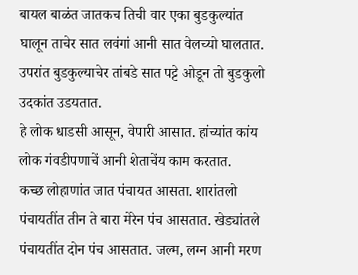बायल बाळंत जातकच तिची वार एका बुडकुल्यांत घालून ताचेर सात लवंगां आनी सात वेलच्यो घालतात. उपरांत बुडकुल्याचेर तांबडे सात पट्टे ओडून तो बुडकुलो उदकांत उडयतात.
हे लोक धाडसी आसून, वेपारी आसात. हांच्यांत कांय लोक गंवडीपणाचें आनी शेताचेंय काम करतात.
कच्छ लोहाणांत जात पंचायत आसता. शारांतलो पंचायतींत तीन ते बारा मेरेन पंच आसतात. खेड्यांतले पंचायतींत दोन पंच आसतात. जल्म, लग्न आनी मरण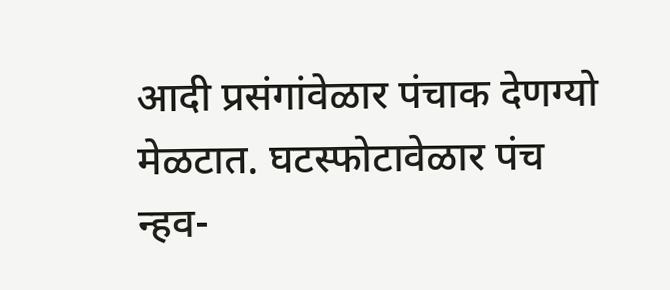आदी प्रसंगांवेळार पंचाक देणग्यो मेळटात. घटस्फोटावेळार पंच न्हव-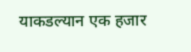याकडल्यान एक हजार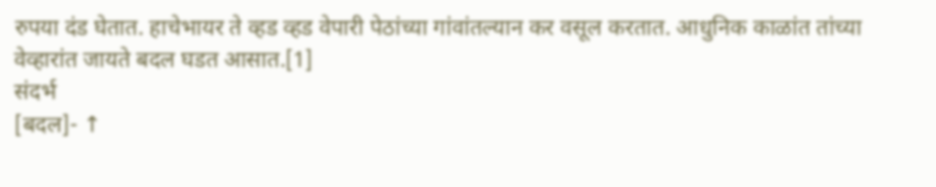रुपया दंड घेतात. हाचेभायर ते व्हड व्हड वेपारी पेठांच्या गांवांतल्यान कर वसूल करतात. आधुनिक काळांत तांच्या वेव्हारांत जायते बदल घडत आसात.[1]
संदर्भ
[बदल]- ↑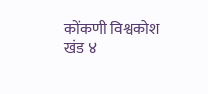कोंकणी विश्वकोश खंड ४